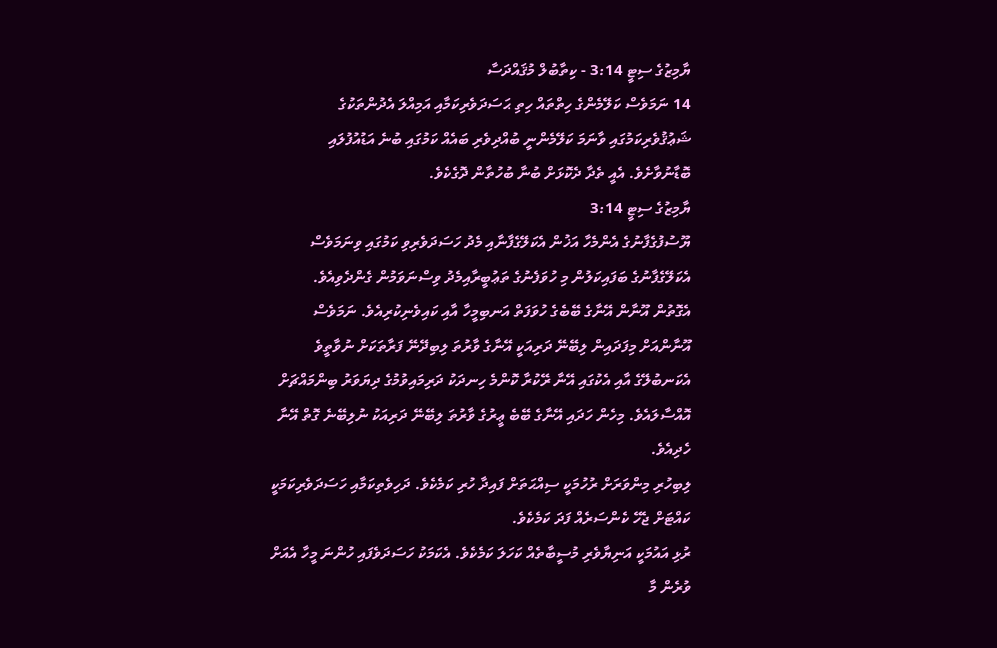ޔާމިޒުގެ ސިޓީ 3:14 - ކިތާބުލް މުޤައްދަސާ
14 ނަމަވެސް ކަލޭމެންގެ ހިތްތައް ހިތި ޙަސަދަވެރިކަމާއި އަމިއްލަ އެދުންތަކުގެ ޝަޢުޤުވެރިކަމުގައި ވާނަމަ ކަލޭމެންނީ ބުއްދިވެރި ބައެއް ކަމުގައި ބުނެ އަޑުއުފުލައި ބޮޑާނުވާށެވެ. އެއީ ތެދާ ދެކޮޅަށް ބުނާ ބުހުތާން ދޮގެކެވެ.
ޔާމިޒުގެ ސިޓީ 3:14
ޔޫސުފުގެފާނުގެ އެންމެހާ އަޚުން އެކަލޭގެފާނާއި މެދު ހަސަދަވެރިވި ކަމުގައި ވިނަމަވެސް އެކަލޭގެފާނުގެ ބަފައިކަލުން މި ހުވަފެނުގެ ތަޢުބީރާއިމެދު ވިސްނަވަމުން ގެންދެވިއެވެ.
އެގޮތުން އޫނާން އޭނާގެ ބޭބެގެ ހުވަފަތް އަނބިމީހާ އާއި ކައިވެނިކުރިއެވެ. ނަމަވެސް އޫނާންއަށް މިފަދައިން ލިބޭނޭ ދަރިއަކީ އޭނާގެ ވާރުތަ ލިބިދޭނޭ ފަރާތަކަށް ނުވާތީވެ އެކަނބުލޭގެ އާއި އެކުގައި އޭނާ ރޭކުރާ ކޮންމެ ހިނދަކު ދަރިމައިވުމުގެ ދިޔަވަރު ބިންމައްޗަށް އޮއްސާލައެވެ. މިހެން ހަދައި އޭނާގެ ބޭބެ ޢީރުގެ ވާރުތަ ލިބޭނޭ ދަރިއަކު ނުލިބޭނެ ގޮތް އޭނާ ހެދިއެވެ.
ލިބިހުރި މިންވަރަށް ރުހުމަކީ ސިއްޙަތަށް ފައިދާ ހުރި ކަމެކެވެ. ދަހިވެތިކަމާއި ހަސަދަވެރިކަމަކީ ކައްޓަށް ޖެހޭ ކެންސަރެއް ފަދަ ކަމެކެވެ.
ރުޅި އައުމަކީ އަނިޔާވެރި މުސީބާތެއް ކަހަލަ ކަމެކެވެ. އެކަމަކު ހަސަދަވެފައި ހުންނަ މީހާ އެއަށް ވުރެން މާ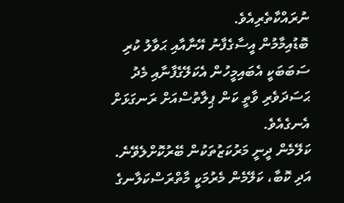ނުރައްކާތެރިއެވެ.
ބޮޑުއިމާމުން އީސާގެފާނު އޭނާއާއި ޙަވާލު ކުރި ސަބަބަކީ އެބައިމީހުން އެކަލޭގެފާނާއި މެދު ޙަސަދަވެރި ވާތީ ކަން ޕިލާތުސްއަށް ރަނގަޅަށް އެނގެއެވެ.
ކަލޭމެން ދީނީ މަރުކަޒުތަކުން ބޭރުކޮށްލެވޭނެ. އަދި ކޮބާ، ކަލޭމެން މެރުމަކީ މާތްރަސްކަލާނގެ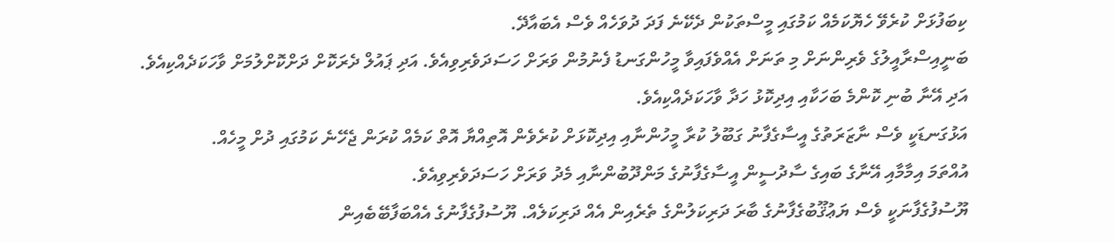ކިބަފުޅަށް ކުރެވޭ ހެޔޮކަމެއް ކަމުގައި މީސްތަކުން ދެކޭނެ ފަދަ ދުވަހެއް ވެސް އެބައާދޭ.
ބަނީއިސްރާއީލުގެ ވެރިންނަށް މި ތަނަށް އެއްވެފައިވާ މީހުންގަނޑު ފެނުމުން ވަރަށް ހަސަދަވެރިވިއެވެ. އަދި ޕައުލް ދެރަކޮށް ދަށްކޮށްލުމަށް ވާހަކަދެއްކިއެވެ. އަދި އޭނާ ބުނި ކޮންމެ ބަހަކާއި އިދިކޮޅު ހަދާ ވާހަކަދެއްކިއެވެ.
އަޅުގަނޑަކީ ވެސް ނާޒަރަތުގެ އީސާގެފާނު ގަބޫލު ކުރާ މީހުންނާއި އިދިކޮޅަށް ކުރެވެން އޮތިއްޔާ އޮތް ކަމެއް ކުރަން ޖެހޭނެ ކަމުގައި ދުށް މީހެއް.
އުއްތަމަ އިމާމާއި އޭނާގެ ބައިގެ ސާދުސީން އީސާގެފާނުގެ މަންދޫބުންނާއި މެދު ވަރަށް ހަސަދަވެރިވިއެވެ.
ޔޫސުފުގެފާނަކީ ވެސް ޔަޢުޤޫބުގެފާނުގެ ބާރަ ދަރިކަލުންގެ ތެރެއިން އެއް ދަރިކަލެއް. ޔޫސުފުގެފާނުގެ އެއްބަފާބޭބެއިން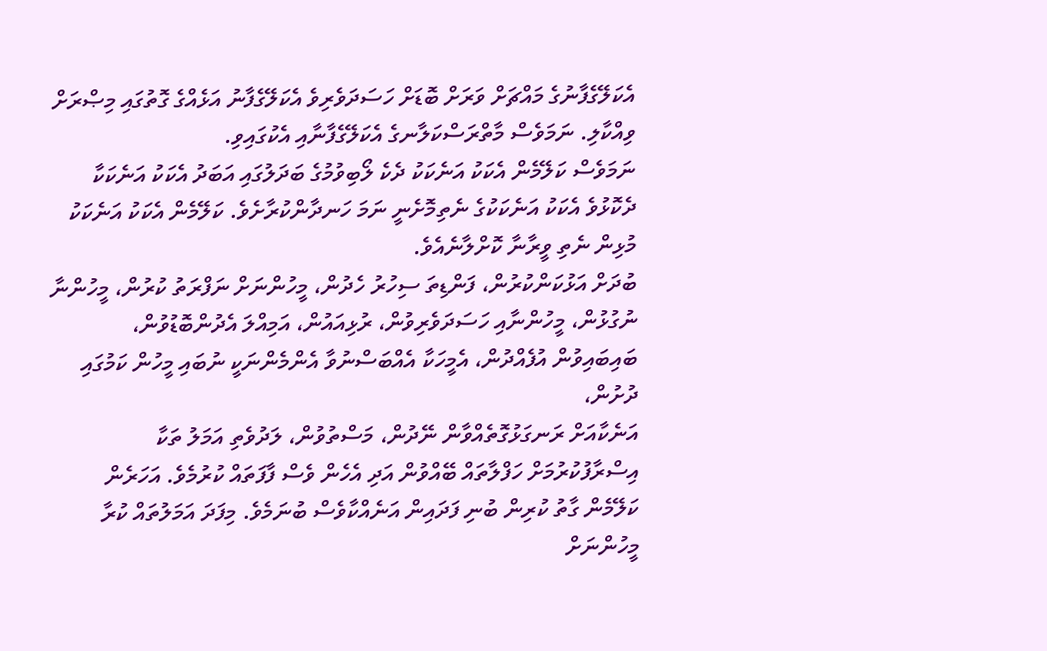އެކަލޭގެފާނުގެ މައްޗަށް ވަރަށް ބޮޑަށް ހަސަދަވެރިވެ އެކަލޭގެފާނު އަޅެއްގެ ގޮތުގައި މިޞްރަށް ވިއްކާލި. ނަމަވެސް މާތްރަސްކަލާނގެ އެކަލޭގެފާނާއި އެކުގައިވި.
ނަމަވެސް ކަލޭމެން އެކަކު އަނެކަކު ދެކެ ލޯބިވުމުގެ ބަދަލުގައި އަބަދު އެކަކު އަނެކަކާ ދެކޮޅުވެ އެކަކު އަނެކަކުގެ ނެތިމޮށެނީ ނަމަ ހަނދާންކުރާށެވެ. ކަލޭމެން އެކަކު އަނެކަކު މުޅިން ނެތި ވީރާނާ ކޮށްލާނެއެވެ.
ބުދަށް އަޅުކަންކުރުން، ފަންޑިތަ ސިހުރު ހެދުން، މީހުންނަށް ނަފްރަތު ކުރުން، މީހުންނާ ނުގުޅުން، މީހުންނާއި ހަސަދަވެރިވުން، ރުޅިއައުން، އަމިއްލަ އެދުންބޮޑުވުން، ބައިބައިވުން އުފެއްދުން، އެމީހަކާ އެއްބަސްނުވާ އެންމެންނަކީ ނުބައި މީހުން ކަމުގައި ދުށުން،
އަނެކާއަށް ރަނގަޅުގޮތެއްވާން ނޭދުން، މަސްތުވުން، ލަދުވެތި އަމަލު ތަކާ އިސްރާފުކުރުމަށް ހަފްލާތައް ބޭއްވުން އަދި އެހެން ވެސް ފާފަތައް ކުރުމެވެ. އަހަރެން ކަލޭމެން ގާތު ކުރިން ބުނި ފަދައިން އަނެއްކާވެސް ބުނަމެވެ. މިފަދަ އަމަލުތައް ކުރާ މީހުންނަށް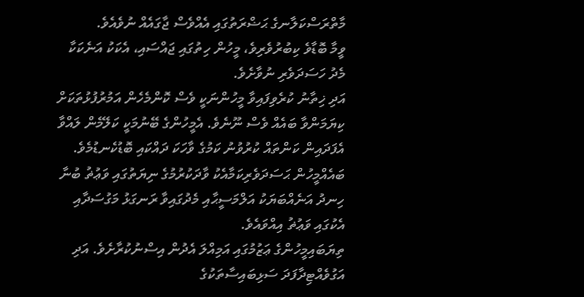މާތްރަސްކަލާނގެ ޙަޟްރަތުގައި އެއްވެސް ޖާގައެއް ނުވެއެވެ.
ވީމާ ބޮޑާވެ ކިބުރުވެރިވެ، މީހުން ހިތުގައި ޖައްސައި، އެކަކު އަނެކަކާ މެދު ހަސަދަވެރި ނުވާށެވެ.
އަދި ޚިތާނު ކުރެވިފައިވާ މީހުންނަކީ ވެސް ކޮންމެހެން އަމުރުފުޅުތަކަށް ކިޔަމަންވާ ބައެއް ވެސް ނޫނެވެ. އެމީހުންގެ ބޭނުމަކީ ކަލޭމެން ލައްވާ އެފަދައިން ކަންތައް ކުރުވުނު ކަމުގެ ވާހަކަ ދައްކައި ބޮޑުކެނޑުމެވެ.
ބައެއްމީހުން ޙަސަދަވެރިކަމާއެކު ވާދަކުރުމުގެ ނިޔަތުގައި ވަޢުޡު ބުނާ ހިނދު އަނެއްބަޔަކު އަލްމަސީޙާއި މެދުގައިވާ ރަނގަޅު މަގުސަދާއި އެކުގައި ވަޢުޡު އިއްވައެވެ.
ތިޔަބައިމީހުންގެ ޢަޒުމުގައި އަމިއްލަ އެދުން އިސްނުކުރާށެވެ. އަދި އަގުވެއްޓިދާފަދަ ސަޅިބައިސާތަކުގެ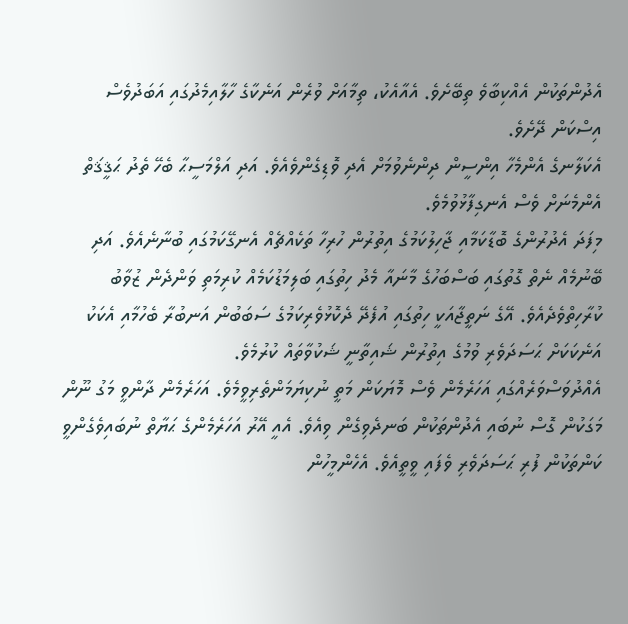އެދުންތަކުން އެއްކިބާވެ ތިބޭށެވެ. އެއާއެކު، ތިމާއަށް ވުރެން އަނެކާގެ ހާލާއިމެދުގައި އަބަދުވެސް އިސްކަން ދޭށެވެ.
އެކަލާނގެ އެންމެހާ އިންސީން ދިންނެވުމަށް އެދި ވޮޑިގެންވެއެވެ. އަދި އަލްމަސީޙާ ބެހޭ ތެދު ޙަޤީޤަތް އެންމެނަށް ވެސް އެނގިފާޅުވުމެވެ.
މިފަދަ އެދުރުންގެ ބޮޑާކަމާއި ޖާހިލުކަމުގެ އިތުރުން ހުރިހާ ތަކެއްޗެއް އެނގޭކަމުގައި ބުނާނެއެވެ. އަދި ބޭނުމެއް ނެތް ގޮތުގައި ބަސްބަހުގެ މާނައާ މެދު ހިތުގައި ބަލިމަޑުކަމެއް ކުރިމަތި ވަންދެން ޒުވާބު ކުރާހިތްވެދެއެވެ. އޭގެ ނަތީޖާއަކީ ހިތުގައި އުފެދޭ ދެކޮޅުވެރިކަމުގެ ސަބަބުން އަނބުރާ ބެހުމާއި އެކަކު އަނެކަކަށް ޙަސަދަވެރި ވުމުގެ އިތުރުން ޝައިތާނީ ޝަކުވާތައް ކުރުމެވެ.
އެއްދުވަސްވަރެއްގައި އަހަރެމެން ވެސް މޮޔަކަން މަތީ ނުކިޔަމަންތެރިވީމެވެ. އަހަރެމެން ދާންވީ މަގު ނޫން މަގަކުން ގޮސް ނުބައި އެދުންތަކުން ބަނދެވިގެން ވިއެވެ. އެއީ އޭރު އަހަރެމެންގެ ޙަޔާތް ނުބައިވެގެންވީ ކަންތަކުން ފުރި ޙަސަދަވެރި ވެފައި ވީތީއެވެ. އެހެންމީހުން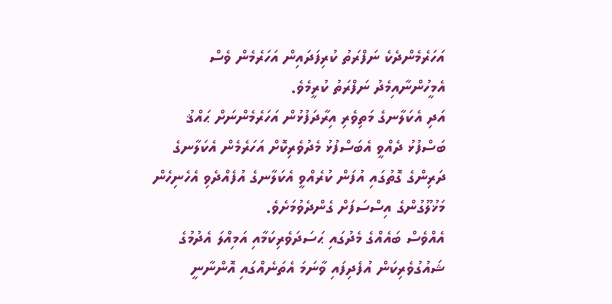އަހަރެމެންދެކެ ނަފްރަތު ކުރިފަދައިން އަހަރެމެން ވެސް އެމީހުންނާއިމެދު ނަފްރަތު ކުރީމެވެ.
އަދި އެކަލާނގެ މަތިވެރި އިރާދަފުޅުން އަހަރެމެންނަށް ޙައްޤު ބަސްފުޅު ދެއްވީ އެބަސްފުޅު މެދުވެރިކޮށް އަހަރެމެން އެކަލާނގެ ދަރިންގެ ގޮތުގައި އުފަން ކުރެއްވީ އެކަލާނގެ އުފެއްދެވި އެހެނިހެން މަޚުލޫގުންގެ އިސްސަފަށް ގެންދެވުމަށެވެ.
އެއްވެސް ބައެއްގެ މެދުގައި ޙަސަދަވެރިކަމާއި އަމިއްލަ އެދުމުގެ ޝައުގުވެރިކަން އުފެދިފައި ވާނަމަ އެތަނެއްގައި އޮންނާނީ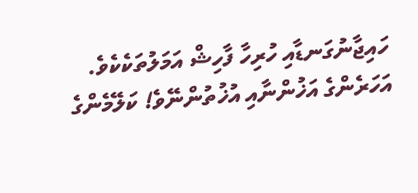ހައިޖާނުގަނޑާއި ހުރިހާ ފާހިޝް އަމަލުތަކެކެވެ.
އަހަރެންގެ އަޚުންނާއި އުޚުތުންނޭވެ! ކަލޭމެންގެ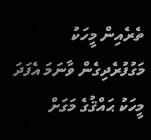ތެރެއިން މީހަކު މަގުފުރެދިގެން ވާނަމަ އެފަދަ މީހަކު ޙައްޤުގެ މަގަށް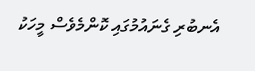އެނބުރި ގެނައުމުގައި ކޮންމެވެސް މީހަކު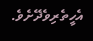އެހީތެރިވެދޭށެވެ.